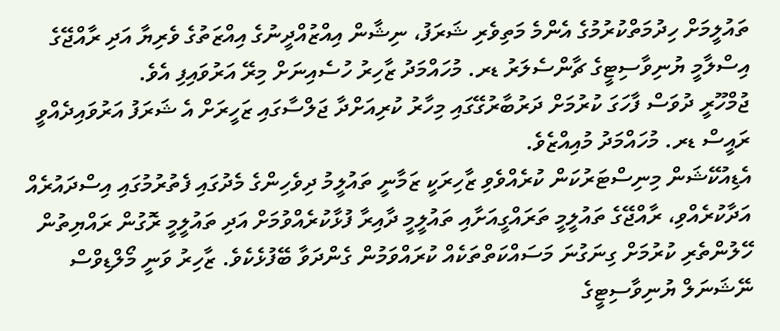ތައުލީމަށް ހިދުމަތްކުރުމުގެ އެންމެ މަތިވެރި ޝަރަފު، ނިޝާން އިއްޒުއްދީނުގެ އިއްޒަތުގެ ވެރިޔާ އަދި ރާއްޖޭގެ އިސްލާމީ ޔުނިވާސިޓީގެ ޗާންސެލަރު ޑރ. މުހައްމަދު ޒާހިރު ހުސެއިނަށް މިރޭ އަރުވައިފި އެވެ.
ޖުމްހޫރީ ދުވަސް ފާހަގަ ކުރުމަށް ދަރުބާރުގޭގައި މިހާރު ކުރިއަށްދާ ޖަލްސާގައި ޒަހީރަށް އެ ޝަރަފު އަރުވައިދެއްވީ ރައީސް ޑރ. މުހައްމަދު މުއިއްޒެވެ.
އެޑިއުކޭޝަން މިނިސްޓަރުކަން ކުރެއްވެވި ޒާހިރަކީ ޒަމާނީ ތައުލީމު ދިވެހިންގެ މެދުގައި ފެތުރުމުގައި އިސްދައުރެއް އަދާކުރެއްވި، ރާއްޖޭގެ ތައުލީމީ ތަރައްގީއަށާއި ތައުލީމީ ދާއިރާ ފުޅާކުރެއްވުމަށް އަދި ތައުލީމީ ރޮގުން ރައްޔިތުން ހޭލުންތެރި ކުރުމަށް ގިނަގުނަ މަސައްކަތްތަކެއް ކުރައްވަމުން ގެންދަވާ ބޭފުޅެކެވެ. ޒާހިރު ވަނީ މޯލްޑިވްސް ނޭޝަނަލް ޔުނިވާސިޓީގެ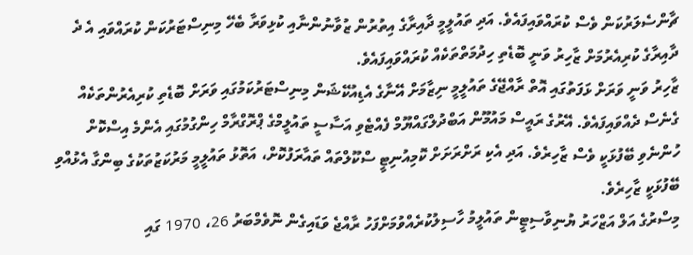ޗާންސެލަރުކަން ވެސް ކުރައްވައިފައެވެ. އަދި ތައުލީމީ ދާއިރާގެ އިތުރުން ޒުވާނުންނާއި ކުޅިވަރާ ބެހޭ މިނިސްޓަރުކަން ކުރައްވައި އެ ދެ ދާއިރާގެ ކުރިއެރުމަށް ޒާހިރު ވަނީ ބޮޑެތި ހިދުމަތްތަކެއް ކުރައްވައިފައެވެ.
ޒާހިރު ވަނީ ވަރަށް ޅަފަތުގައި އޮތް ރާއްޖޭގެ ތައުލީމީ ނިޒާމަށް އޭނާގެ އެޑިއުކޭޝަން މިނިސްޓަރުކަމުގައި ވަރަށް ބޮޑެތި ކުރިއެރުންތަކެއް ގެނެސް ދެއްވައިފައެވެ. އޭރުގެ ރައީސް މައުމޫން އަބްދުލްގައްޔޫމް ފެއްޓެވި އަސާސީ ތައުލީމްގެ ޕްރޮގްރާމް ހިންގުމުގައި އެންމެ އިސްކޮށް ހުންނެވި ބޭފުޅަކީ ވެސް ޒާހިރެވެ. އަދި އެކި ރަށްރަށަށް ކޮމިއުނިޓީ ސްކޫލްތައް ތައާރަފުކޮށް، އަތޮޅު ތައުލީމީ މަރުކަޒުތަކުގެ ބިންގާ އެޅުއްވި ބޭފުޅަކީ ޒާހިރެވެ.
މިސްރުގެ އަލް އަޒްހަރު ޔުނިވާސިޓީން ތައުލީމު ހާސިލުކުރެއްވުމަށްފަހު ރާއްޖެ ވަޑައިގެން ނޮވެމްބަރު 26، 1970 ގައި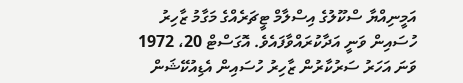އަމީނިއްޔާ ސްކޫލުގެ އިސްލާމް ޓީޗަރެއްގެ މަގާމު ޒާހިރު ހުސައިން ވަނީ އަދާކުރައްވާފައެވެ. އޮގަސްޓް 20، 1972 ވަނަ އަހަރު ސަރުކާރުން ޒާހިރު ހުސައިން އެޑިއުކޭޝަން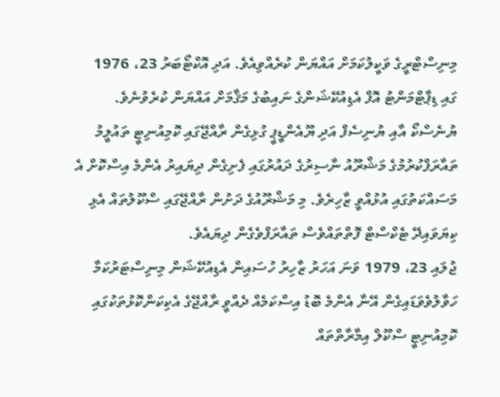މިނިސްޓްރީގެ ވަކީލުކަމަށް އައްޔަން ކުރެއްވިއެވެ. އަދި އޮކްޓޯބަރު 23، 1976 ގައި ޑިޕާޓްމަންޓު އޮފް އެޑިއުކޭޝަންގެ ނައިބުގެ މަޤާމަށް އައްޔަން ކުރެވުނެވެ.
ޔުނެސްކޯ އާއި ޔުނިސެފް އަދި ޔޫއެންޑީޕީ ގުޅިގެން ރާއްޖޭގައި ކޮމިއުނިޓީ ތައުލީމު ތައާރަފްކުރުމުގެ މަޝްރޫއު ނާސިރުގެ ދައުރުގައި ފެށިގެން ދިޔައިރު އެންމެ އިސްކޮށް އެ މަސައްކަތުގައި އުޅުއްވީ ޒާހިރެވެ. މި މަޝްރޫއުގެ ދަށުން ރާއްޖޭގައި ސްކޫލުތައް އެޅި ކިޔަވައިދޭ ޓެކްސްޓް ފޮތްތައްވެސް ތައާރަފްވެގެން ދިޔައެވެ.
ޖުލައި 23، 1979 ވަނަ އަހަރު ޒާހިރު ހުސައިން އެޑިއުކޭޝަން މިނިސްޓަރުކަމާ ހަވާލުވެވަޑައިގެން އޭނާ އެންމެ ބޮޑު އިސްކަމެއް ދެއްވީ ރާއްޖޭގެ އެކިކަންކޮޅުތަކުގައި ކޮމިއުނިޓީ ސްކޫލް އިމާރާތްތައް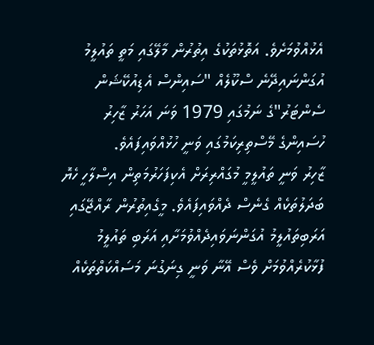އެޅުއްވުމަށެވެ. އަތޮޅުތަކުގެ އިތުރުން މާލޭގައި މަތީ ތައުލީމު އުގަންނައިދޭނެ ސްކޫލެއް "ސައިންސް އެޑިއުކޭޝަން ސެންޓަރު"ގެ ނަމުގައި 1979 ވަނަ އަހަރު ޒާހިރު ހުސައިންގެ މޭސްތިރިކަމުގައި ވަނީ ހުޅުއްވައިފައެވެ.
ޒާހިރު ވަނީ ތައުލީމީ މުގައްރިރަށް އެކިފަހަރުމަތިން އިސްލާހީ ހެޔޮ ބަދަލުތަކެއް ގެނެސް ދެއްވައިފައެވެ. މީގެއިތުރުން ރާއްޖޭގައި އަރަބިތައުލީމު އުގަންނަވައިދެއްވުމަށާއި އަރަބި ތައުލީމު ފުޅާކުރެއްވުމަށް ވެސް އޭނާ ވަނީ ގިނަގުނަ މަސައްކަތްތަކެއް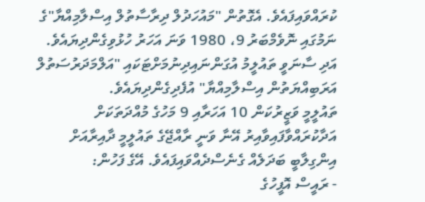ކުރައްވައިފައެވެ. އެގޮތުން "މައުހަދުލް ދިރާސާތުލް އިސްލާމިއްޔާ"ގެ ނަމުގައި ނޮވެމްބަރު 9، 1980 ވަނަ އަހަރު ހުޅުވިގެންދިޔައެވެ. އަދި ސާނަވީ ތައުލީމު އުގަންނައިދިނުމަށްޓަކައި "އަލްމަދަރުސަތުލް އަރަބިއްޔަތުން އިސްލާމިއްޔާ" އުފެދިގެންދިޔައެވެ.
ތައުލީމީ ވަޒީރުކަން 10 އަހަރާއި 9 މަހުގެ މުއްދަތަކަށް އަދާކުރައްވާފައިވާއިރު އޭނާ ވަނީ ރާއްޖޭގެ ތައުލީމީ ދާއިރާއަށް އިންގިލާބީ ބަދަލެއް ގެނެސްދެއްވައިފައެވެ. އޭގެ ފަހުން:
- ރައީސް އޮފީހުގެ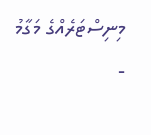މިނިސްޓަރެއްގެ މަގާމު
-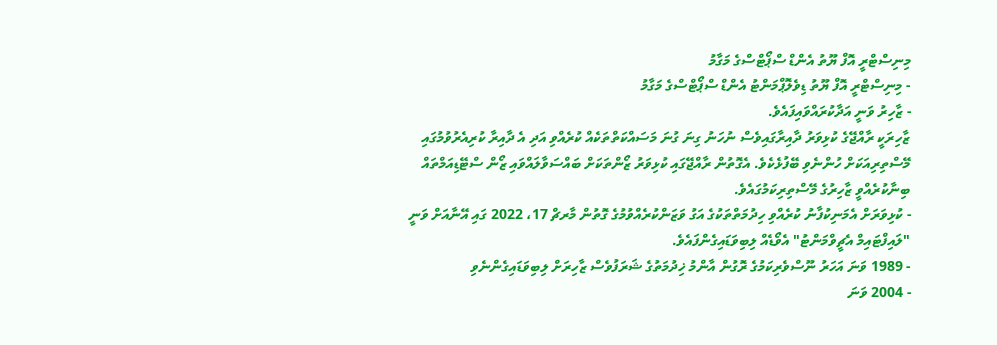މިނިސްޓްރީ އޮފް ޔޫތު އެންޑް ސްޕޯޓްސްގެ މަގާމު
- މިނިސްޓްރީ އޮފް ޔޫތު ޑިވެލޮޕްމަންޓު އެންޑް ސްޕޯޓްސްގެ މަގާމު
- ޒާހިރު ވަނީ އަދާކުރައްވައިފައެވެ.
ޒާހިރަކީ ރާއްޖޭގެ ކުޅިވަރު ދާއިރާގައިވެސް ނުހަނު ގިނަ ގުނަ މަސައްކަތްތަކެއް ކުރެއްވި އަދި އެ ދާއިރާ ކުރިއެރުވުމުގައި މޭސްތިރިއަކަށް ހުންނެވި ބޭފުޅެކެވެ. އެގޮތުން ރާއްޖޭގައި ކުޅިވަރު ޒޯންތަކަށް ބައްސަވާލައްވައި ޒޯން ސްޓޭޑިއަމްތައް ބިނާކުރެއްވީ ޒާހިރުގެ މޭސްތިރިކަމުގައެވެ.
- ކުޅިވަރަށް އެމަނިކުފާނު ކުރެއްވި ހިދުމަތްތަކުގެ އަގު ވަޒަންކުރެއްވުމުގެ ގޮތުން މާރޗް 17، 2022 ގައި އޭނާއަށް ވަނީ "ލައިފްޓައިމް އެޗީވްމަންޓު" އެވޯޑެއް ލިބިވަޑައިގެންފައެވެ.
- 1989 ވަނަ އަހަރު ނޫސްވެރިކަމުގެ ރޮގުން އާންމު ޚިދުމަތުގެ ޝަރަފުވެސް ޒާހިރަށް ލިބިވަޑައިގެންނެވި
- 2004 ވަނަ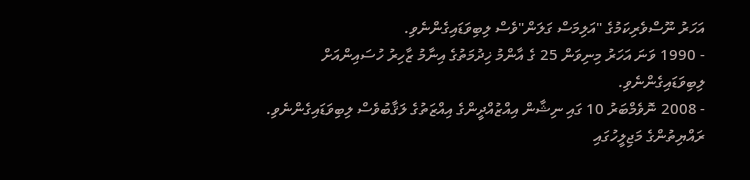އަހަރު ނޫސްވެރިކަމުގެ "އަލިމަސް ގަލަން"ވެސް ލިބިވަޑައިގެންނެވި.
- 1990 ވަނަ އަހަރު މިނިވަން 25 ގެ އާންމު ޚިދުމަތުގެ އިނާމު ޒާހިރު ހުސައިންއަށް ލިބިވަޑައިގެންނެވި.
- 2008 ނޮވެމްބަރު 10 ގައި ނިޝާން އިއްޒުއްދީންގެ އިއްޒަތުގެ ލަޤާބުވެސް ލިބިވަޑައިގެންނެވި.
ރައްޔިތުންގެ މަޖިލީހުގައި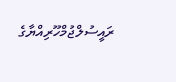ރައީސުލްޖުމްހޫރިއްޔާގެ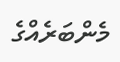މެންބަރެއްގެ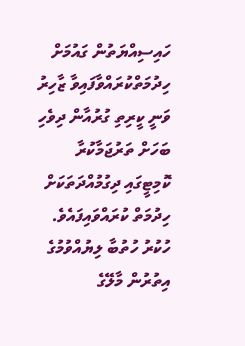ހައިސިއްޔަތުން ގައުމަށް ހިދުމަތްކުރައްވާފައިވާ ޒާހިރު ވަނީ ކީރިތި ގުރުއާން ދިވެހި ބަހަށް ތަރުޖަމާކުރާ ކޮމިޓީގައި ދިގުމުއްދަތަކަށް ހިދުމަތް ކުރައްވައިފައެވެ. ހުކުރު ހުތުބާ ލިޔުއްވުމުގެ އިތުރުން މާލޭގެ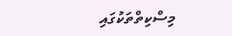މިސްކިތްތަކުގައި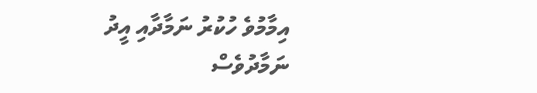އިމާމުވެ ހުކުރު ނަމާދާއި އީދު ނަމާދުވެސް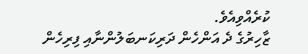ކުރެއްވިއެވެ.
ޒާހިރުގެ ދެ އަންހެން ދަރިކަނބަލުންނާއި ފިރިހެން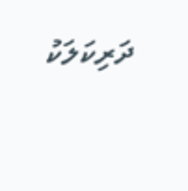ދަރިކަލަކު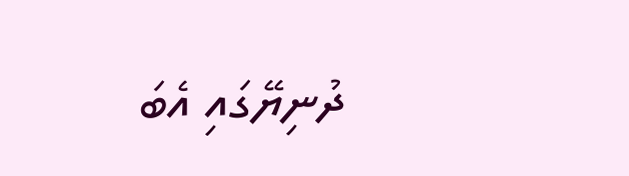ދުނިޔޭގައި އެބަ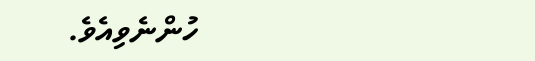ހުންނެވިއެވެ.